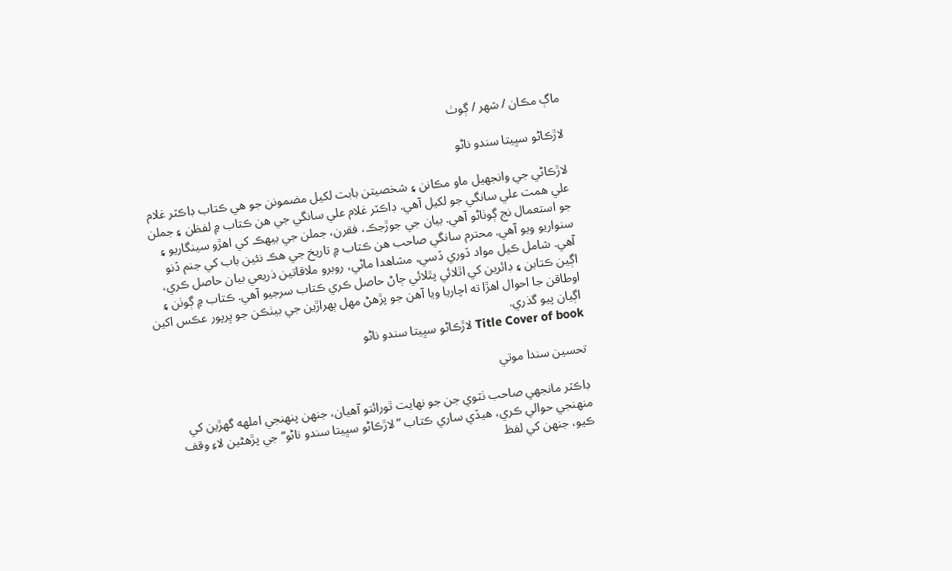ماڳ مڪان / شھر / ڳوٺ

لاڙڪاڻو سڀيتا سندو ناڻو

لاڙڪاڻي جي وانجهيل ماو مڪانن ۽ شخصيتن بابت لکيل مضمونن جو ھي ڪتاب ڊاڪٽر غلام علي ھمت علي سانگي جو لکيل آھي. ڊاڪٽر غلام علي سانگي جي ھن ڪتاب ۾ لفظن ۽ جملن جو استعمال نج ڳوٺاڻو آهي. بيان جي جوڙجڪ، فقرن، جملن جي بيهڪ کي اهڙو سينگاريو ۽ سنواريو ويو آهي. محترم سانگي صاحب هن ڪتاب ۾ تاريخ جي هڪ نئين باب کي جنم ڏنو آهي. شامل ڪيل مواد ڏوري ڏسي، مشاهدا ماڻي، روبرو ملاقاتين ذريعي بيان حاصل ڪري، اڳين ڪتابن ۽ ڊائرين کي اٿلائي پٿلائي ڄاڻ حاصل ڪري ڪتاب سرجيو آهي. ڪتاب ۾ ڳوٺن ۽ اوطاقن جا احوال اهڙا ته اچاريا ويا آهن جو پڙهڻ مهل ٻهراڙين جي بيٺڪن جو ڀرپور عڪس اکين اڳيان پيو گذري.
Title Cover of book لاڙڪاڻو سڀيتا سندو ناڻو

تحسين سندا موتي

ڊاڪٽر مانجهي صاحب ٺٽوي جن جو نهايت ٿورائتو آهيان، جنهن پنهنجي املهه گهڙين کي منهنجي حوالي ڪري، هيڏي ساري ڪتاب ”لاڙڪاڻو سڀيتا سندو ناڻو“ جي پڙهڻين لاءِ وقف ڪيو، جنهن کي لفظ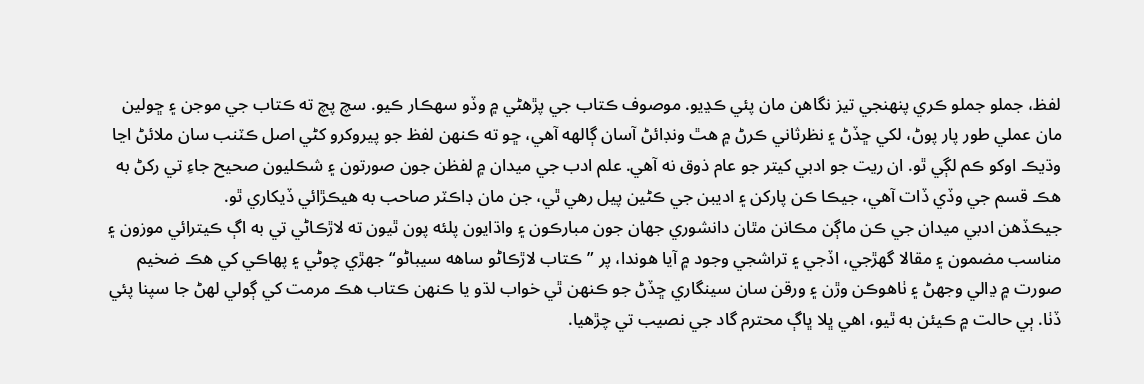لفظ، جملو جملو ڪري پنهنجي تيز نگاهن مان پئي ڪڍيو. موصوف ڪتاب جي پڙهڻي ۾ وڏو سهڪار ڪيو. سچ پچ ته ڪتاب جي موجن ۽ ڇولين مان عملي طور پار پوڻ، لکي ڇڏڻ ۽ نظرثاني ڪرڻ ۾ هٿ ونڊائڻ آسان ڳالهه آهي، ڇو ته ڪنهن لفظ جو پيروکرو کڻي اصل ڪٽنب سان ملائڻ اڃا وڌيڪ اوکو ڪم لڳي ٿو. ان ريت جو ادبي کيتر جو عام ذوق نه آهي. علم ادب جي ميدان ۾ لفظن جون صورتون ۽ شڪليون صحيح جاءِ تي رکڻ به هڪ قسم جي وڏي ڏات آهي، جيڪا ڪن پارکن ۽ اديبن جي ڪڻين پيل رهي ٿي، جن مان ڊاڪٽر صاحب به هيڪڙائي ڏيکاري ٿو.
جيڪڏهن ادبي ميدان جي ڪن ماڳن مڪانن مٿان دانشوري جهان جون مبارڪون ۽ واڌايون پلئه پون ٿيون ته لاڙڪاڻي تي به اڳ ڪيترائي موزون ۽ مناسب مضمون ۽ مقالا گهڙجي، اڏجي ۽ تراشجي وجود ۾ آيا هوندا، پر ”ڪتاب لاڙڪاڻو ساهه سيباڻو“ جهڙي چوڻي ۽ پهاڪي کي هڪ ضخيم صورت ۾ ڍالي وجهڻ ۽ ٺاهوڪن وڙن ۽ ورقن سان سينگاري ڇڏڻ جو ڪنهن ٿي خواب لڌو يا ڪنهن ڪتاب هڪ مرمت کي ڳولي لهڻ جا سپنا پئي ڏٺا. ٻي حالت ۾ ڪيئن به ٿيو، اهي ڀلا ڀاڳ محترم گاد جي نصيب تي چڙهيا.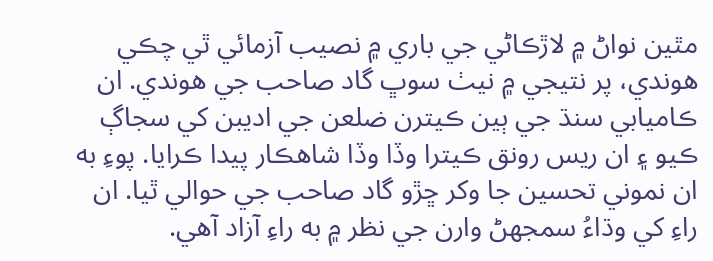مٿين نواڻ ۾ لاڙڪاڻي جي باري ۾ نصيب آزمائي ٿي چڪي هوندي، پر نتيجي ۾ نيٺ سوڀ گاد صاحب جي هوندي. ان ڪاميابي سنڌ جي ٻين ڪيترن ضلعن جي اديبن کي سجاڳ ڪيو ۽ ان ريس رونق ڪيترا وڏا وڏا شاهڪار پيدا ڪرايا. پوءِ به ان نموني تحسين جا وکر ڇڙو گاد صاحب جي حوالي ٿيا. ان راءِ کي وڌاءُ سمجهڻ وارن جي نظر ۾ به راءِ آزاد آهي.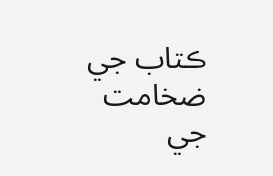ڪتاب جي ضخامت جي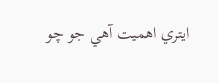ايتري اهميت آهي جو چو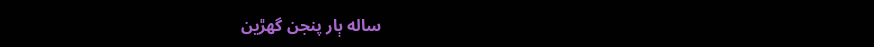ساله ٻار پنجن گهڙين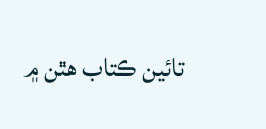تائين ڪتاب هٿن ۾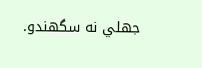جهلي نه سگهندو.